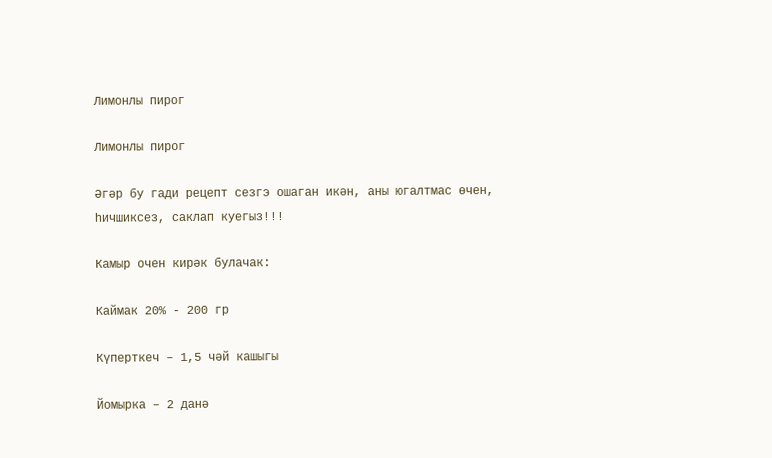Лимонлы пирог

Лимонлы пирог

Әгәр бу гади рецепт сезгэ ошаган икән, аны югалтмас өчен, һичшиксез, саклап куегыз!!!

Камыр очен кирәк булачак:

Каймак 20% - 200 гр

Күперткеч – 1,5 чәй кашыгы

Йомырка – 2 данә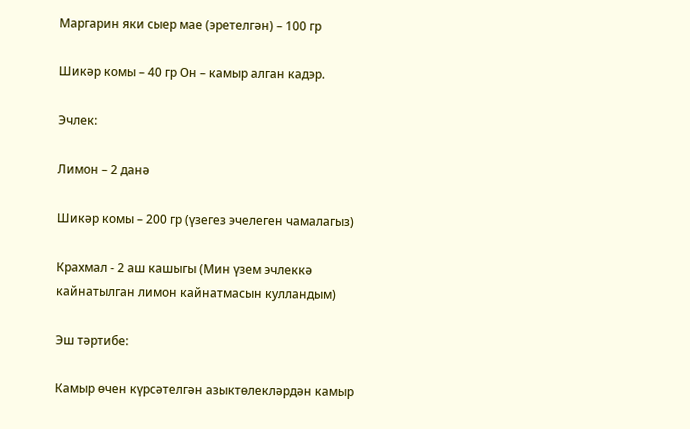Маргарин яки сыер мае (эретелгән) – 100 гр

Шикәр комы – 40 гр Он – камыр алган кадэр.

Эчлек:

Лимон – 2 данә

Шикәр комы – 200 гр (үзегез эчелеген чамалагыз)

Крахмал - 2 аш кашыгы (Мин үзем эчлеккә кайнатылган лимон кайнатмасын кулландым)

Эш тәртибе:

Камыр өчен күрсәтелгән азыктөлекләрдән камыр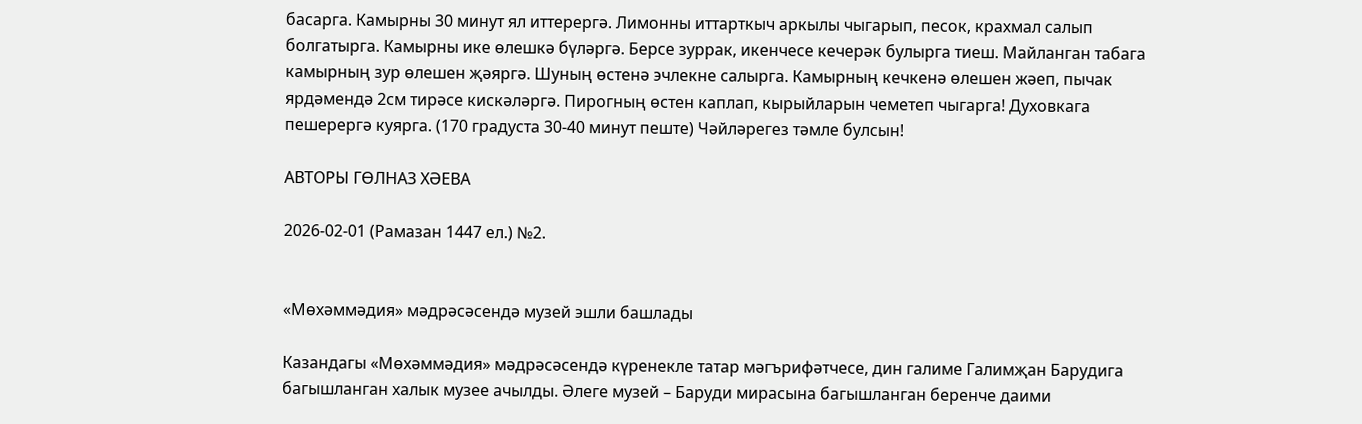басарга. Камырны 30 минут ял иттерергә. Лимонны иттарткыч аркылы чыгарып, песок, крахмал салып болгатырга. Камырны ике өлешкә бүләргә. Берсе зуррак, икенчесе кечерәк булырга тиеш. Майланган табага камырның зур өлешен җәяргә. Шуның өстенә эчлекне салырга. Камырның кечкенә өлешен жәеп, пычак ярдәмендә 2см тирәсе кискәләргә. Пирогның өстен каплап, кырыйларын чеметеп чыгарга! Духовкага пешерергә куярга. (170 градуста 30-40 минут пеште) Чәйләрегез тәмле булсын!

АВТОРЫ ГӨЛНАЗ ХӘЕВА

2026-02-01 (Рамазан 1447 ел.) №2.


«Мөхәммәдия» мәдрәсәсендә музей эшли башлады

Казандагы «Мөхәммәдия» мәдрәсәсендә күренекле татар мәгърифәтчесе, дин галиме Галимҗан Барудига багышланган халык музее ачылды. Әлеге музей – Баруди мирасына багышланган беренче даими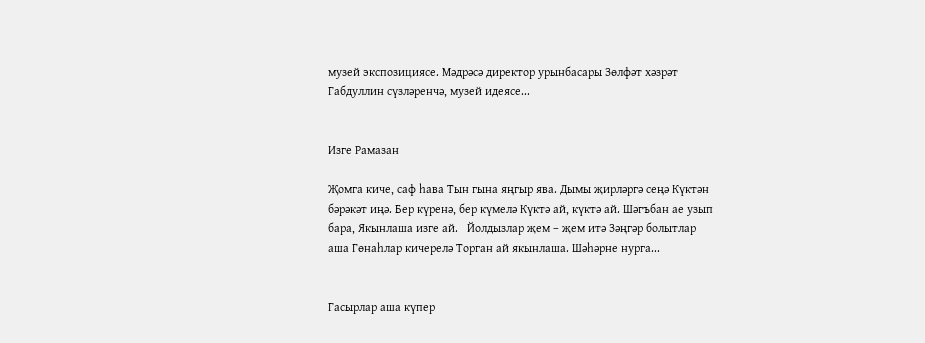музей экспозициясе. Мәдрәсә директор урынбасары Зөлфәт хәзрәт Габдуллин сүзләренчә, музей идеясе...


Изге Рамазан

Җомга киче, саф һава Тын гына яңгыр ява. Дымы җирләргә сеңә Күктән бәрәкәт иңә. Бер күренә, бер күмелә Күктә ай, күктә ай. Шәгъбан ае узып бара, Якынлаша изге ай.   Йолдызлар җем – җем итә Зәңгәр болытлар аша Гөнаһлар кичерелә Торган ай якынлаша. Шәһәрне нурга...


Гасырлар аша күпер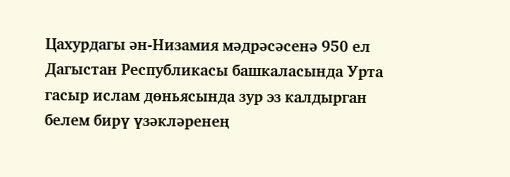Цахурдагы ән-Низамия мәдрәсәсенә 950 ел   Дагыстан Республикасы башкаласында Урта гасыр ислам дөньясында зур эз калдырган белем бирү үзәкләренең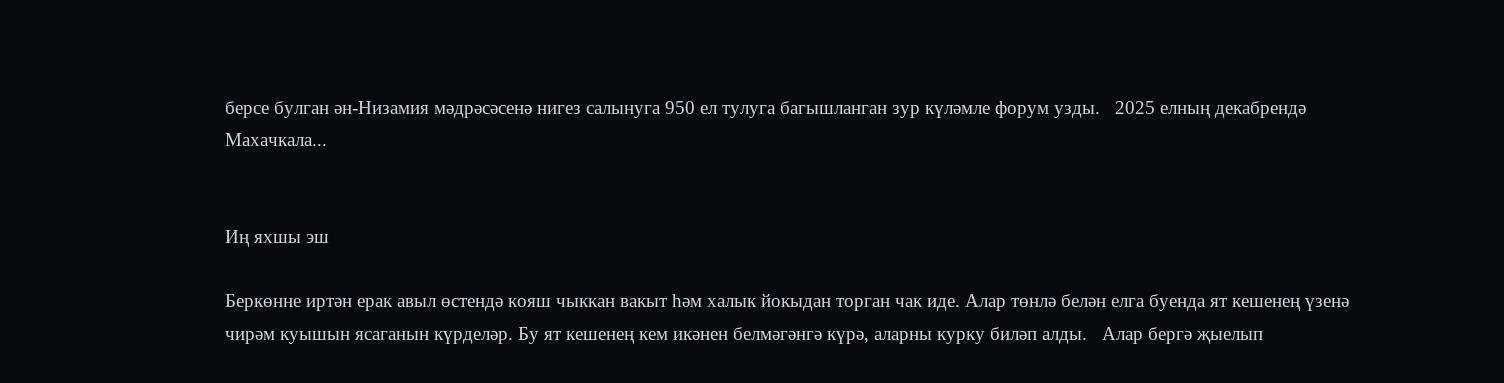берсе булган ән-Низамия мәдрәсәсенә нигез салынуга 950 ел тулуга багышланган зур күләмле форум узды.   2025 елның декабрендә Махачкала...


Иң яхшы эш

Беркөнне иртән ерак авыл өстендә кояш чыккан вакыт һәм халык йокыдан торган чак иде. Алар төнлә белән елга буенда ят кешенең үзенә чирәм куышын ясаганын күрделәр. Бу ят кешенең кем икәнен белмәгәнгә күрә, аларны курку биләп алды.   Алар бергә җыелып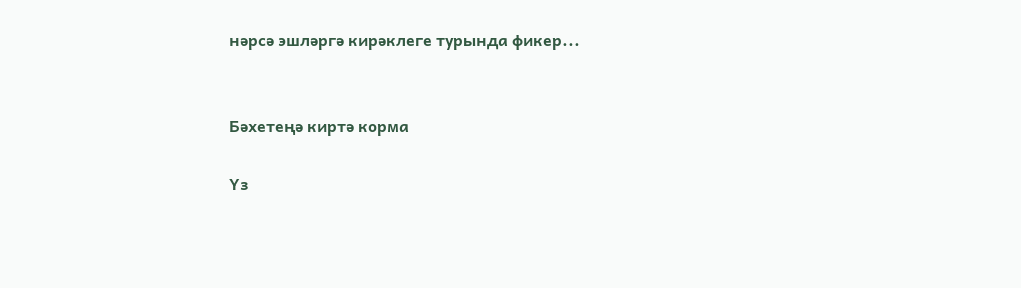нәрсә эшләргә кирәклеге турында фикер...


Бәхетеңә киртә корма

Үз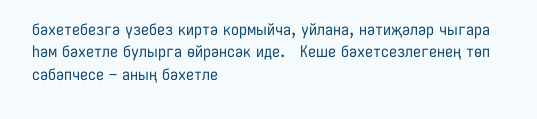бәхетебезгә үзебез киртә кормыйча, уйлана, нәтиҗәләр чыгара һәм бәхетле булырга өйрәнсәк иде.   Кеше бәхетсезлегенең төп сәбәпчесе – аның бәхетле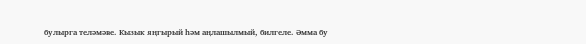булырга теләмәве. Кызык яңгырый һәм аңлашылмый, билгеле. Әмма бу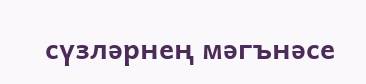сүзләрнең мәгънәсе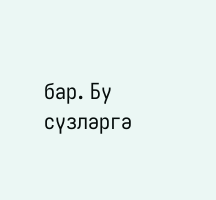бар. Бу сүзләргә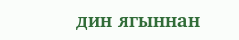дин ягыннан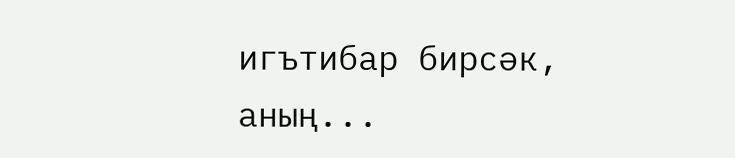игътибар бирсәк, аның...